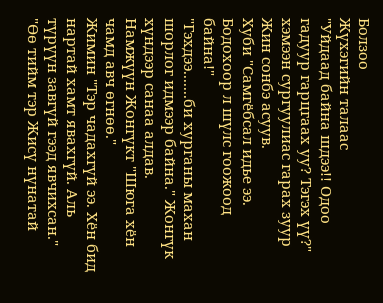Болзоо
Жүхэгийн талаас
"Уйдаад байна шдээ!! Одоо гадуур гарцгаах уу? Тэгэх үү?" хэмээн сургуулиас гарах зуур Жин сонбэ асуув.
Хуби "Самгёбсал идье ээ. Бодохоор л шүлс гоожоод байна!"
"Гэхдээ.......би хурганы махан шорлог идмээр байна." Жонгүк хүндээр санаа алдав.
Намжүүн Жонгүкт "Шюга хён чамд авч өгнөө."
Жимин "Тэр чадахгүй ээ. Хён бид нартай хамт явахгүй. Аль түрүүн завгүй гээд явчихсан."
"Өө тийм тэр Жисү нүнатай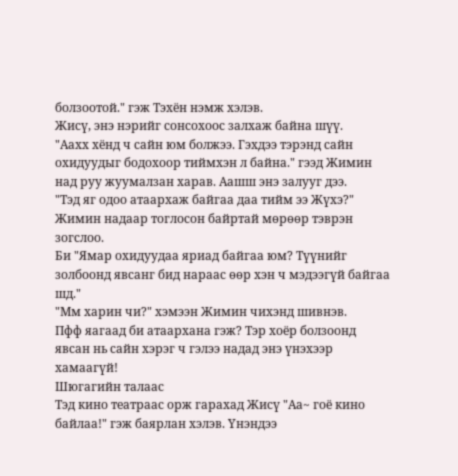болзоотой." гэж Тэхён нэмж хэлэв.
Жисү, энэ нэрийг сонсохоос залхаж байна шүү.
"Аахх хёнд ч сайн юм болжээ. Гэхдээ тэрэнд сайн охидуудыг бодохоор тиймхэн л байна." гээд Жимин над руу жуумалзан харав. Аашш энэ залууг дээ.
"Тэд яг одоо атаархаж байгаа даа тийм ээ Жүхэ?" Жимин надаар тоглосон байртай мөрөөр тэврэн зогслоо.
Би "Ямар охидуудаа яриад байгаа юм? Түүнийг золбоонд явсанг бид нараас өөр хэн ч мэдээгүй байгаа шд."
"Мм харин чи?" хэмээн Жимин чихэнд шивнэв.
Пфф яагаад би атаархана гэж? Тэр хоёр болзоонд явсан нь сайн хэрэг ч гэлээ надад энэ үнэхээр хамаагүй!
Шюгагийн талаас
Тэд кино театраас орж гарахад Жисү "Аа~ гоё кино байлаа!" гэж баярлан хэлэв. Үнэндээ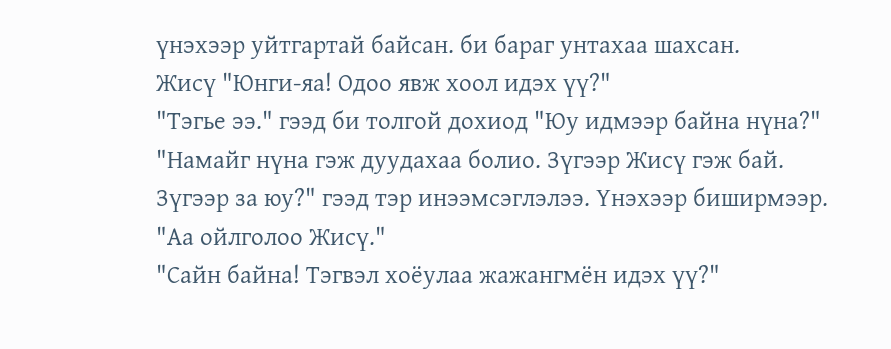үнэхээр уйтгартай байсан. би бараг унтахаа шахсан.
Жисү "Юнги-яа! Одоо явж хоол идэх үү?"
"Тэгье ээ." гээд би толгой дохиод "Юу идмээр байна нүна?"
"Намайг нүна гэж дуудахаа болио. Зүгээр Жисү гэж бай. Зүгээр за юу?" гээд тэр инээмсэглэлээ. Үнэхээр биширмээр.
"Аа ойлголоо Жисү."
"Сайн байна! Тэгвэл хоёулаа жажангмён идэх үү?"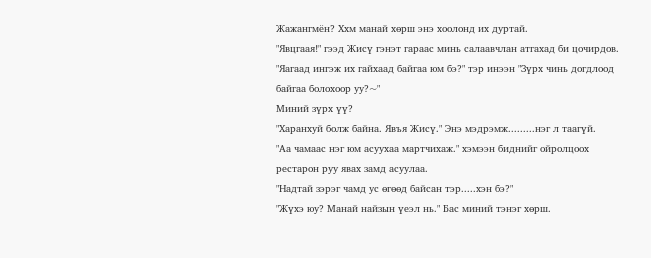Жажангмён? Ххм манай хөрш энэ хоолонд их дуртай.
"Явцгаая!" гээд Жисү гэнэт гараас минь салаавчлан атгахад би цочирдов.
"Яагаад ингэж их гайхаад байгаа юм бэ?" тэр инээн "Зүрх чинь догдлоод байгаа болохоор уу?~"
Миний зүрх үү?
"Харанхуй болж байна. Явъя Жисү." Энэ мэдрэмж.........нэг л таагүй.
"Аа чамаас нэг юм асуухаа мартчихаж." хэмээн биднийг ойролцоох рестарон руу явах замд асуулаа.
"Надтай зэрэг чамд ус өгөөд байсан тэр.....хэн бэ?"
"Жүхэ юу? Манай найзын үеэл нь." Бас миний тэнэг хөрш.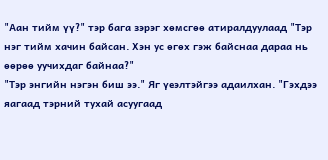"Аан тийм үү?" тэр бага зэрэг хөмсгөө атиралдуулаад "Тэр нэг тийм хачин байсан. Хэн ус өгөх гэж байснаа дараа нь өөрөө уучихдаг байнаа?"
"Тэр энгийн нэгэн биш ээ." Яг үеэлтэйгээ адаилхан. "Гэхдээ яагаад тэрний тухай асуугаад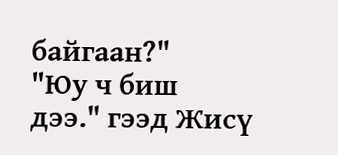байгаан?"
"Юу ч биш дээ." гээд Жисү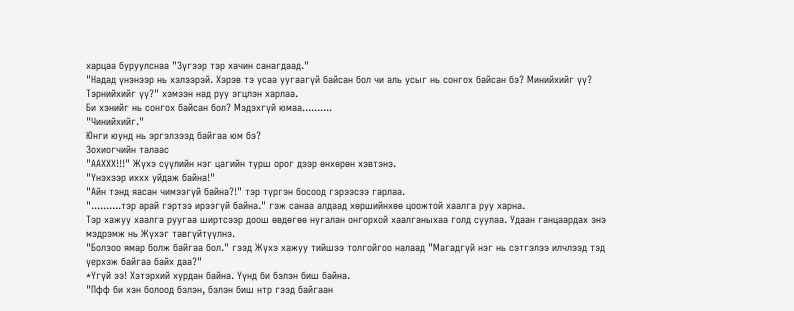харцаа буруулснаа "Зүгээр тэр хачин санагдаад."
"Надад үнэнээр нь хэлээрэй. Хэрэв тэ усаа уугаагүй байсан бол чи аль усыг нь сонгох байсан бэ? Минийхийг үү? Тэрнийхийг үү?" хэмээн над руу эгцлэн харлаа.
Би хэнийг нь сонгох байсан бол? Мэдэхгүй юмаа..........
"Чинийхийг."
Юнги юунд нь эргэлзээд байгаа юм бэ?
Зохиогчийн талаас
"ААХХХ!!!" Жүхэ сүүлийн нэг цагийн турш орог дээр өнхөрөн хэвтэнэ.
"Үнэхээр иххх уйдаж байна!"
"Айн тэнд яасан чимээгүй байна?!" тэр түргэн босоод гэрээсээ гарлаа.
"..........тэр арай гэртээ ирээгүй байна." гэж санаа алдаад хөршийнхөө цоожтой хаалга руу харна.
Тэр хажуу хаалга руугаа ширтсээр доош өвдөгөө нугалан онгорхой хаалганыхаа голд суулаа. Удаан ганцаардах энэ мэдрэмж нь Жүхэг тавгүйтүүлнэ.
"Болзоо ямар болж байгаа бол." гээд Жүхэ хажуу тийшээ толгойгоо налаад "Магадгүй нэг нь сэтгэлээ илчлээд тэд үерхэж байгаа байх даа?"
*Үгүй ээ! Хэтэрхий хурдан байна. Үүнд би бэлэн биш байна.
"Пфф би хэн болоод бэлэн, бэлэн биш нтр гээд байгаан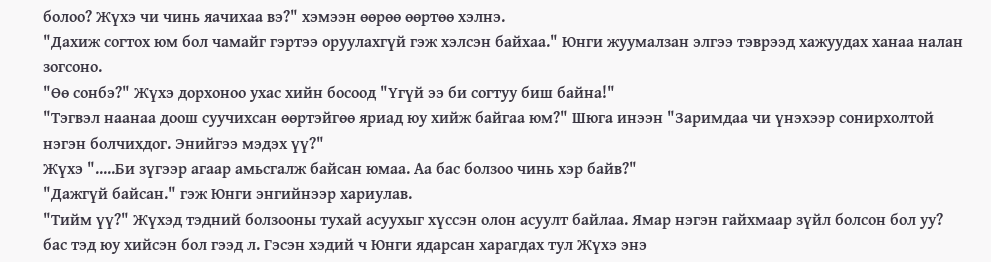болоо? Жүхэ чи чинь яачихаа вэ?" хэмээн өөрөө өөртөө хэлнэ.
"Дахиж согтох юм бол чамайг гэртээ оруулахгүй гэж хэлсэн байхаа." Юнги жуумалзан элгээ тэврээд хажуудах ханаа налан зогсоно.
"Өө сонбэ?" Жүхэ дорхоноо ухас хийн босоод "Үгүй ээ би согтуу биш байна!"
"Тэгвэл наанаа доош суучихсан өөртэйгөө яриад юу хийж байгаа юм?" Шюга инээн "Заримдаа чи үнэхээр сонирхолтой нэгэн болчихдог. Энийгээ мэдэх үү?"
Жүхэ ".....Би зүгээр агаар амьсгалж байсан юмаа. Аа бас болзоо чинь хэр байв?"
"Дажгүй байсан." гэж Юнги энгийнээр хариулав.
"Тийм үү?" Жүхэд тэдний болзооны тухай асуухыг хүссэн олон асуулт байлаа. Ямар нэгэн гайхмаар зүйл болсон бол уу? бас тэд юу хийсэн бол гээд л. Гэсэн хэдий ч Юнги ядарсан харагдах тул Жүхэ энэ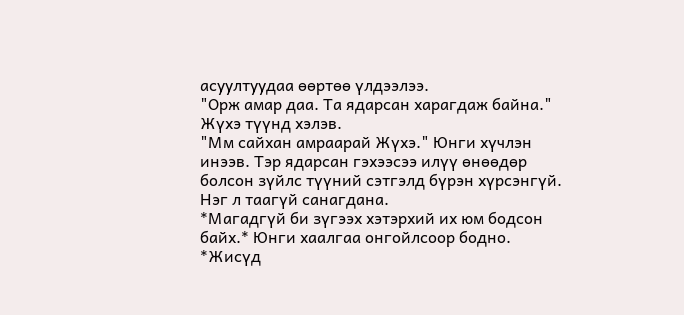асуултуудаа өөртөө үлдээлээ.
"Орж амар даа. Та ядарсан харагдаж байна." Жүхэ түүнд хэлэв.
"Мм сайхан амраарай Жүхэ." Юнги хүчлэн инээв. Тэр ядарсан гэхээсээ илүү өнөөдөр болсон зүйлс түүний сэтгэлд бүрэн хүрсэнгүй. Нэг л таагүй санагдана.
*Магадгүй би зүгээх хэтэрхий их юм бодсон байх.* Юнги хаалгаа онгойлсоор бодно.
*Жисүд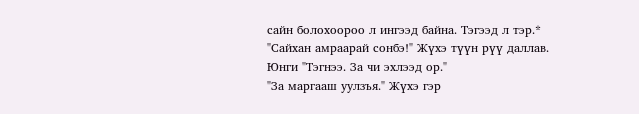сайн болохоороо л ингээд байна. Тэгээд л тэр.*
"Сайхан амраарай сонбэ!" Жүхэ түүн рүү даллав.
Юнги "Тэгнээ. За чи эхлээд ор."
"За маргааш уулзъя." Жүхэ гэр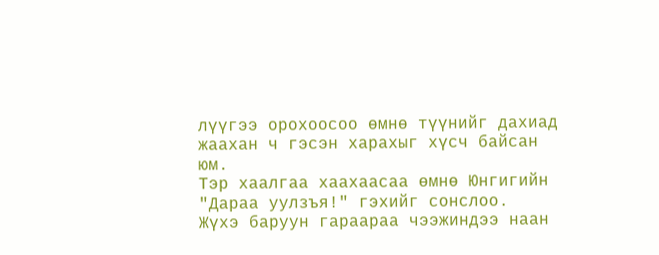лүүгээ орохоосоо өмнө түүнийг дахиад жаахан ч гэсэн харахыг хүсч байсан юм.
Тэр хаалгаа хаахаасаа өмнө Юнгигийн "Дараа уулзъя!" гэхийг сонслоо.
Жүхэ баруун гараараа чээжиндээ наан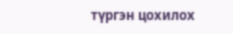түргэн цохилох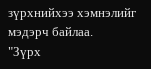зүрхнийхээ хэмнэлийг мэдэрч байлаа.
"Зүрх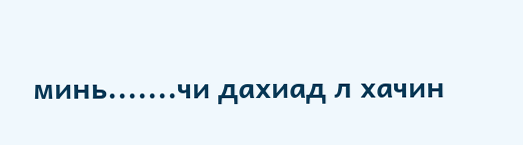минь.......чи дахиад л хачин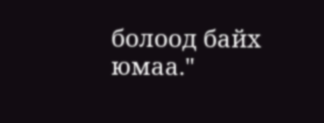болоод байх юмаа."